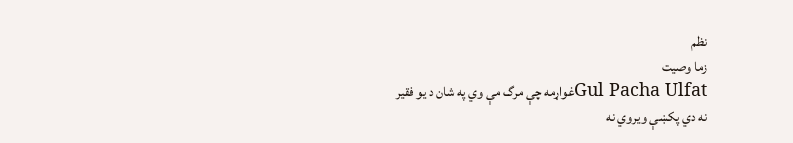نظم
زما وصيت
Gul Pacha Ulfatغواړمه چې مرگ مې وي په شان د يو فقير
نه دي پکښې ويروي نه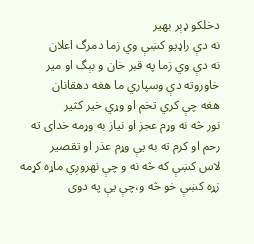دخلکو ډېر بهير
نه دې راډيو کښې وي زما دمرگ اعلان
نه دې وي زما په قبر خان و بېگ او مير
خاوروته دې وسپاري ما هغه دهقانان
هغه چې کري تخم او وړي خير کثير
نور څه نه وړم عجز او نياز به وړمه خدای ته
رحم او کرم ته به يې وړم عذر او تقصير
لاس کښې که څه نه و چې نهروږي ماړه کړمه
زړه کښې خو څه و،چې يې په دوی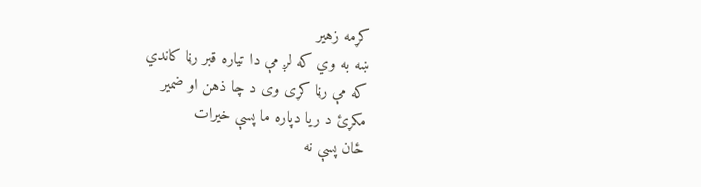کړمه زهير
ښه به وي که لږ مې دا تياره قبر رڼا کاندي
که مې رڼا کړی وی د چا ذهن او ضمير
مکړئ د ريا دپاره ما پسې خيرات
ځان پسې نه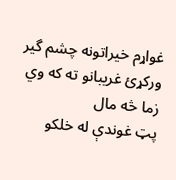غواړم خيراتونه چشم گير
ورکړئ غريبانو ته که وي زما څه مال
پټ غوندې له خلکو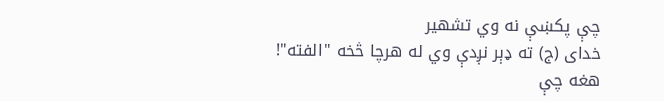چې پکښې نه وي تشهير
خدای (ج) ته ډېر نږدې وي له هرچا څخه "الفته"!
هغه چې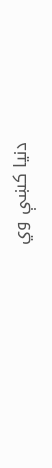دنيا کښې وي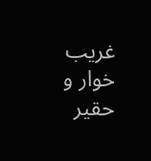غريب خوار و حقير